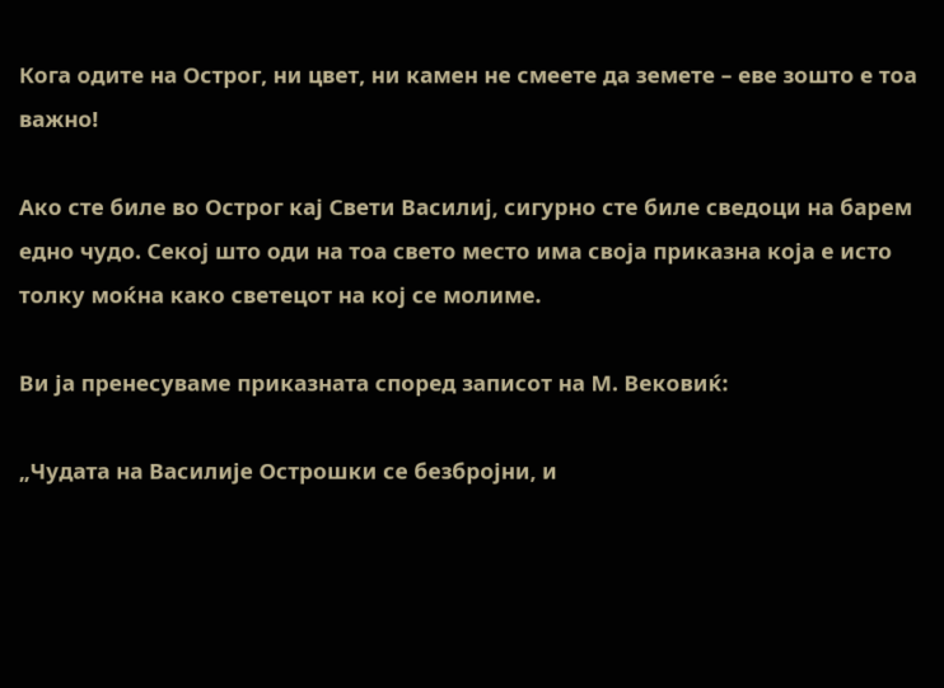Кога одите на Острог, ни цвет, ни камен не смеете да земете – еве зошто е тоа важно!

Ако сте биле во Острог кај Свети Василиј, сигурно сте биле сведоци на барем едно чудо. Секој што оди на тоа свето место има своја приказна која е исто толку моќна како светецот на кој се молиме.

Ви ја пренесуваме приказната според записот на М. Вековиќ:

„Чудата на Василије Острошки се безбројни, и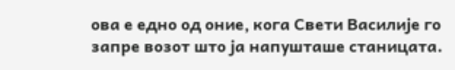ова е едно од оние, кога Свети Василије го запре возот што ја напушташе станицата.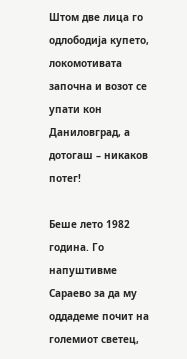Штом две лица го одлободија купето, локомотивата започна и возот се упати кон Даниловград, а дотогаш – никаков потег!

Беше лето 1982 година. Го напуштивме Сараево за да му оддадеме почит на големиот светец,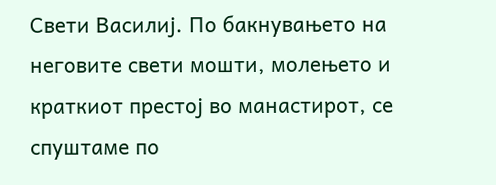Свети Василиј. По бакнувањето на неговите свети мошти, молењето и краткиот престој во манастирот, се спуштаме по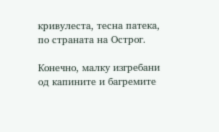кривулеста, тесна патека, по страната на Острог.

Конечно, малку изгребани од капините и багремите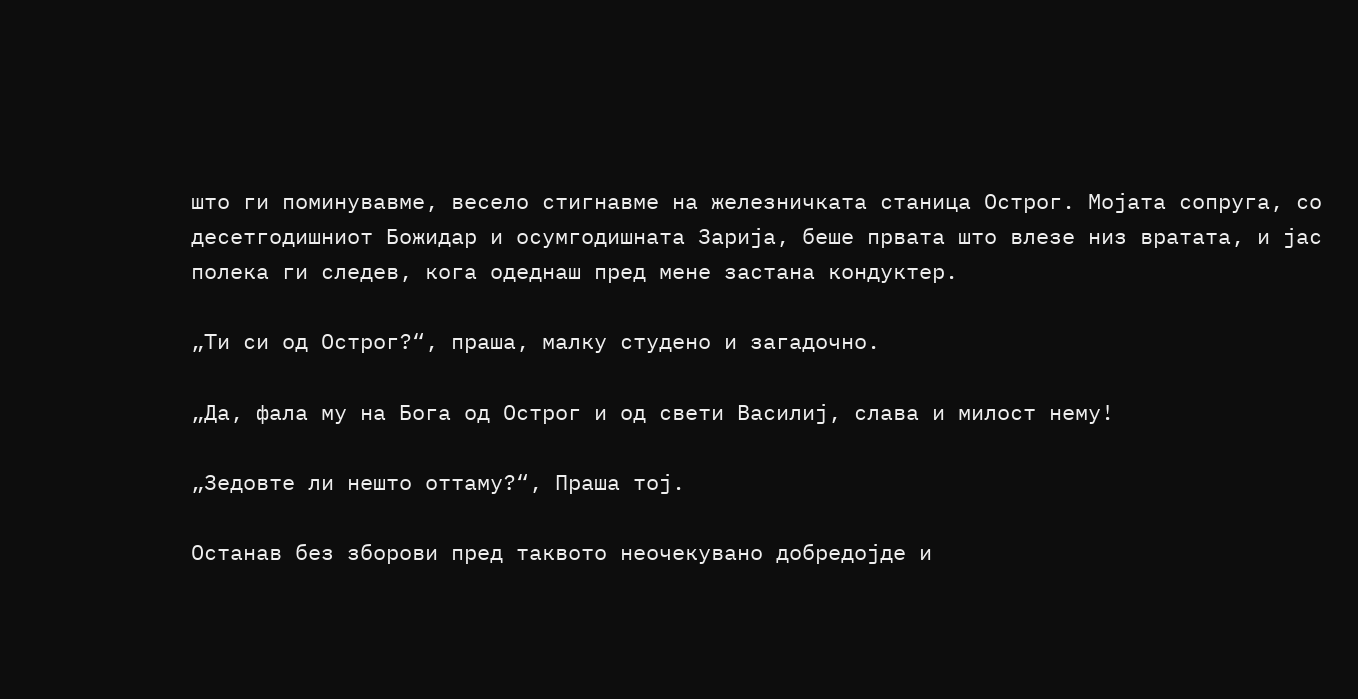што ги поминувавме, весело стигнавме на железничката станица Острог. Мојата сопруга, со десетгодишниот Божидар и осумгодишната Зарија, беше првата што влезе низ вратата, и јас полека ги следев, кога одеднаш пред мене застана кондуктер.

„Ти си од Острог?“, праша, малку студено и загадочно.

„Да, фала му на Бога од Острог и од свети Василиј, слава и милост нему!

„Зедовте ли нешто оттаму?“, Праша тој.

Останав без зборови пред таквото неочекувано добредојде и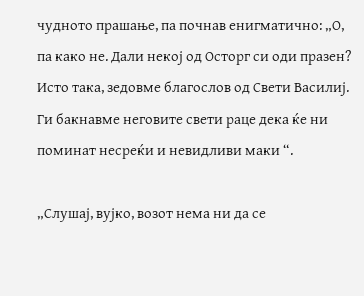чудното прашање, па почнав енигматично: „О, па како не. Дали некој од Осторг си оди празен? Исто така, зедовме благослов од Свети Василиј. Ги бакнавме неговите свети раце дека ќе ни поминат несреќи и невидливи маки “.

„Слушај, вујко, возот нема ни да се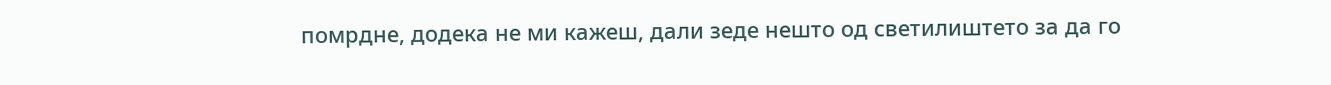помрдне, додека не ми кажеш, дали зеде нешто од светилиштето за да го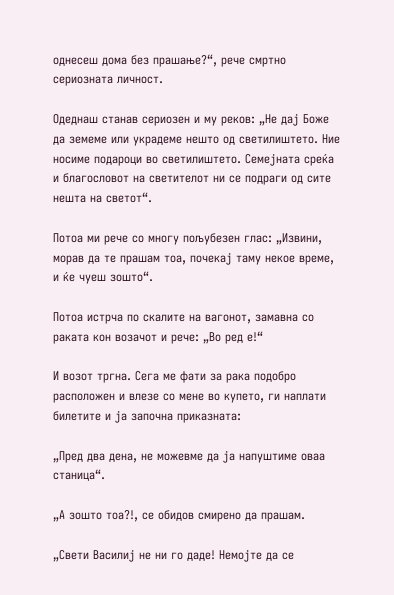однесеш дома без прашање?“, рече смртно сериозната личност.

Одеднаш станав сериозен и му реков: „Не дај Боже да земеме или украдеме нешто од светилиштето. Ние носиме подароци во светилиштето. Семејната среќа и благословот на светителот ни се подраги од сите нешта на светот“.

Потоа ми рече со многу пољубезен глас: „Извини, морав да те прашам тоа, почекај таму некое време, и ќе чуеш зошто“.

Потоа истрча по скалите на вагонот, замавна со раката кон возачот и рече: „Во ред е!“

И возот тргна. Сега ме фати за рака подобро расположен и влезе со мене во купето, ги наплати билетите и ја започна приказната:

„Пред два дена, не можевме да ја напуштиме оваа станица“.

„А зошто тоа?!, се обидов смирено да прашам.

„Свети Василиј не ни го даде! Немојте да се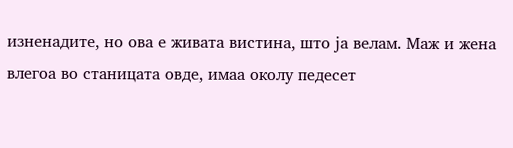изненадите, но ова е живата вистина, што ја велам. Маж и жена влегоа во станицата овде, имаа околу педесет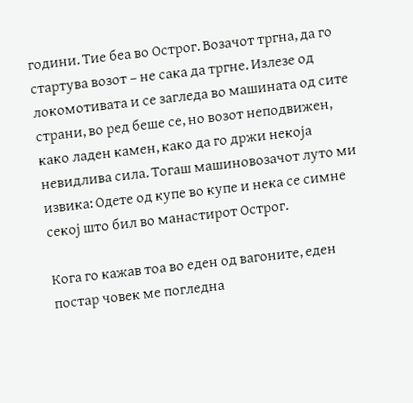години. Тие беа во Острог. Возачот тргна, да го стартува возот – не сака да тргне. Излезе од локомотивата и се загледа во машината од сите страни, во ред беше се, но возот неподвижен, како ладен камен, како да го држи некоја невидлива сила. Тогаш машиновозачот луто ми извика: Одете од купе во купе и нека се симне секој што бил во манастирот Острог.

Кога го кажав тоа во еден од вагоните, еден постар човек ме погледна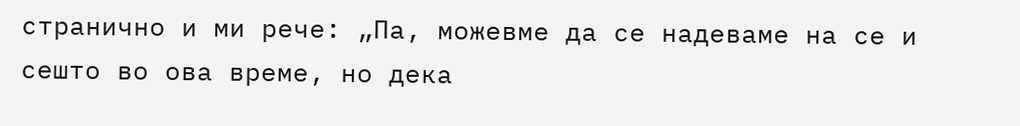странично и ми рече: „Па, можевме да се надеваме на се и сешто во ова време, но дека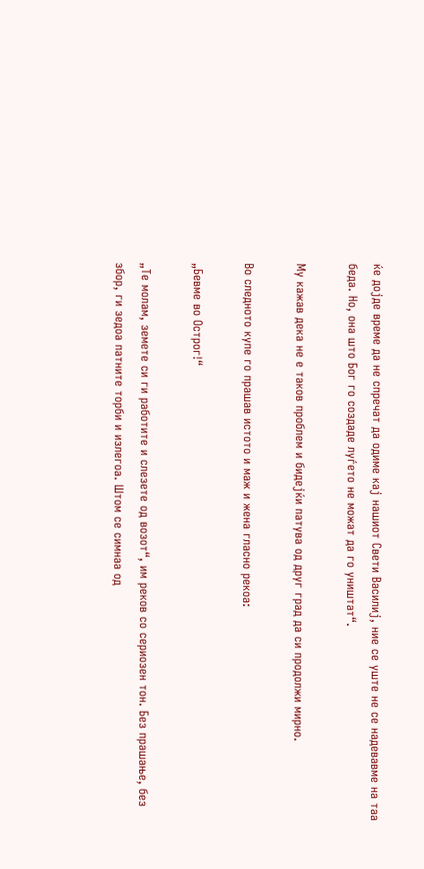ќе дојде време да не спречат да одиме кај нашиот Свети Василиј, ние се уште не се надевавме на таа беда. Но, она што Бог го создаде луѓето не можат да го уништат“.

Му кажав дека не е таков проблем и бидејќи патува од друг град да си продолжи мирно.

Во следното купе го прашав истото и маж и жена гласно рекоа:

„Бевме во Острог!“

„Те молам, земете си ги работите и слезете од возот“, им реков со сериозен тон. Без прашање, без збор, ги зедоа патните торби и излегоа. Штом се симнаа од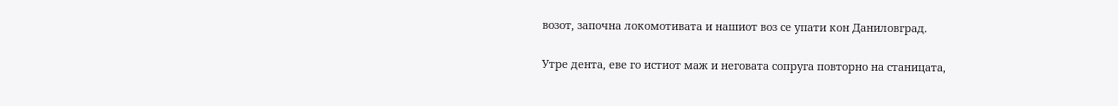возот, започна локомотивата и нашиот воз се упати кон Даниловград.

Утре дента, еве го истиот маж и неговата сопруга повторно на станицата,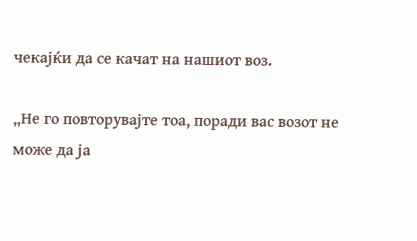чекајќи да се качат на нашиот воз.

„Не го повторувајте тоа, поради вас возот не може да ја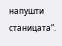напушти станицата“.